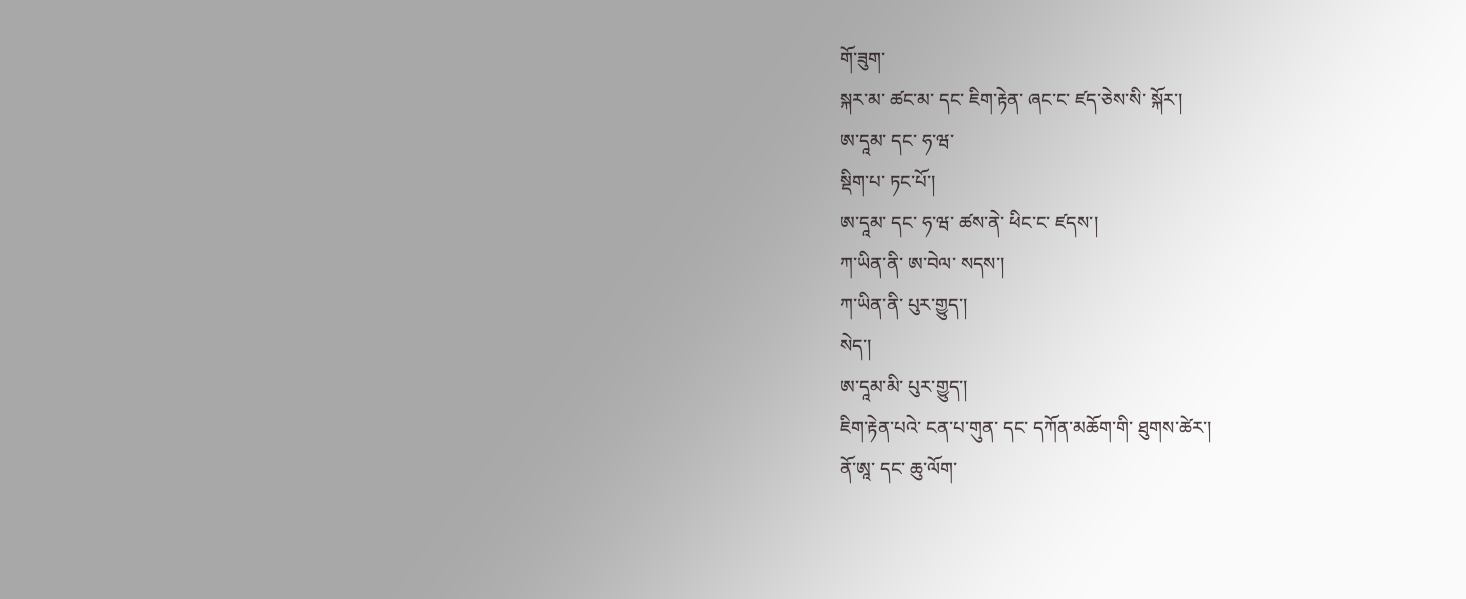གོ་ཟུག་
སྐར་མ་ ཚང་མ་ དང་ ཇིག་རྟེན་ ཞང་ང་ ཛད་ཅེས་སི་ སྐོར་།
ཨ་དཱམ་ དང་ ཧ་ཝ་
སྡིག་པ་ ཏང་པོ་།
ཨ་དཱམ་ དང་ ཧ་ཝ་ ཚས་ནེ་ ཕིང་ང་ ཛདས་།
ཀ་ཡིན་ནི་ ཨ་བེལ་ སདས་།
ཀ་ཡིན་ནི་ པུར་གྱུད་།
སེད་།
ཨ་དཱམ་མི་ པུར་གྱུད་།
ཇིག་རྟེན་པའེ་ ངན་པ་གུན་ དང་ དཀོན་མཆོག་གི་ ཐུགས་ཚེར་།
ནོ་ཨཱ་ དང་ ཆུ་ལོག་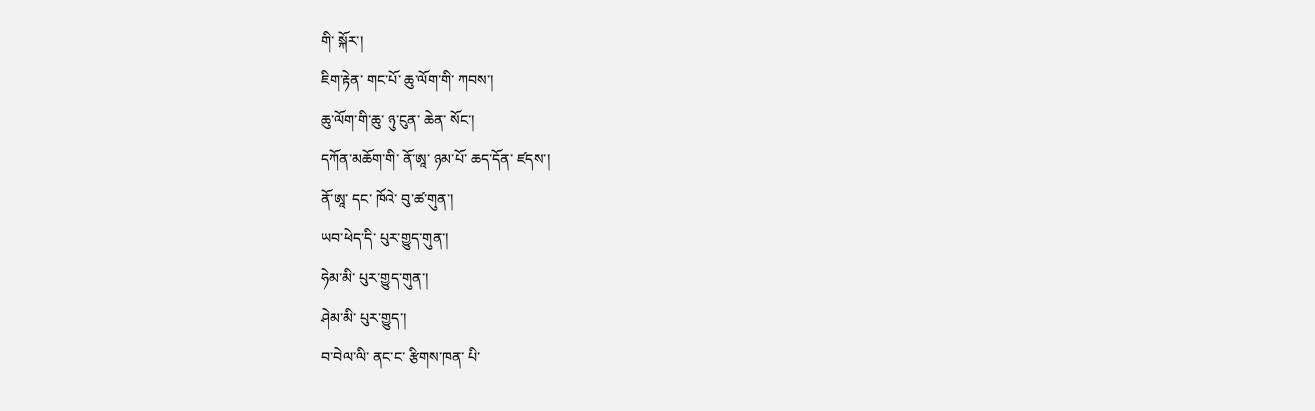གི་ སྐོར་།
ཇིག་རྟེན་ གང་པོ་ ཆུ་ལོག་གི་ ཀབས་།
ཆུ་ལོག་གི་ཆུ་ ཉུ་ངུན་ ཆེན་ སོང་།
དཀོན་མཆོག་གི་ ནོ་ཨཱ་ ཉམ་པོ་ ཆད་དོན་ ཛདས་།
ནོ་ཨཱ་ དང་ ཁོའེ་ བུ་ཚ་གུན་།
ཡབ་ཕེད་དི་ པུར་གྱུད་གུན་།
ཧེམ་མི་ པུར་གྱུད་གུན་།
ཤེམ་མི་ པུར་གྱུད་།
བ་བེལ་ལི་ ནང་ང་ རྩིགས་ཁན་ པི་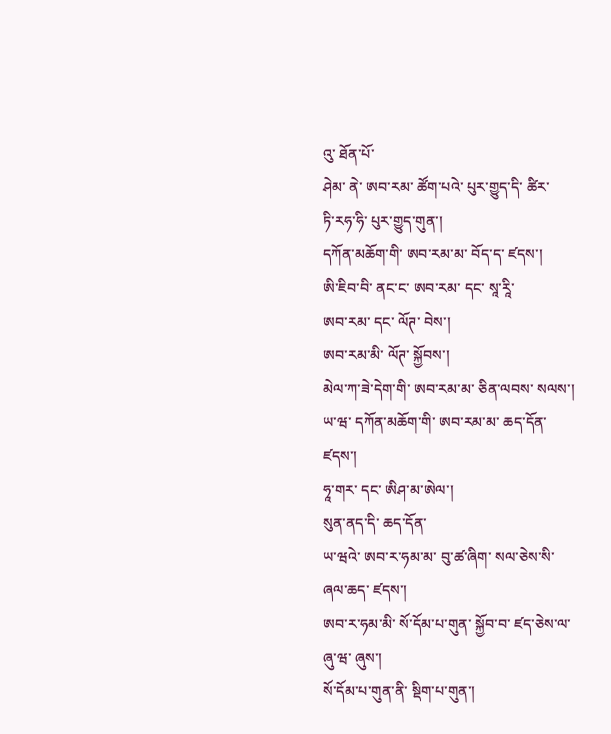འུ་ ཐོན་པོ་
ཤེམ་ ནེ་ ཨབ་རམ་ ཚོག་པའེ་ པུར་གྱུད་དི་ ཚིར་
ཏི་རཧ་ཧི་ པུར་གྱུད་གུན་།
དཀོན་མཆོག་གི་ ཨབ་རམ་མ་ བོད་ད་ ཛདས་།
ཨི་ཇིབ་བི་ ནང་ང་ ཨབ་རམ་ དང་ སཱ་རཱི་
ཨབ་རམ་ དང་ ལོཊ་ བེས་།
ཨབ་རམ་མི་ ལོཊ་ སྐྱོབས་།
མེལ་ཀ་ཟེ་དེག་གི་ ཨབ་རམ་མ་ ཅིན་ལབས་ སལས་།
ཡ་ཝ་ དཀོན་མཆོག་གི་ ཨབ་རམ་མ་ ཆད་དོན་ ཛདས་།
ཧཱ་གར་ དང་ ཨིཤ་མ་ཨེལ་།
སུན་ནད་དི་ ཆད་དོན་
ཡ་ཝའེ་ ཨབ་ར་ཧམ་མ་ བུ་ཚ་ཞིག་ སལ་ཅེས་སི་ ཞལ་ཆད་ ཛདས་།
ཨབ་ར་ཧམ་མི་ སོ་དོམ་པ་གུན་ སྐྱོབ་བ་ ཛད་ཅེས་ལ་ ཞུ་ཝ་ ཞུས་།
སོ་དོམ་པ་གུན་ནི་ སྡིག་པ་གུན་།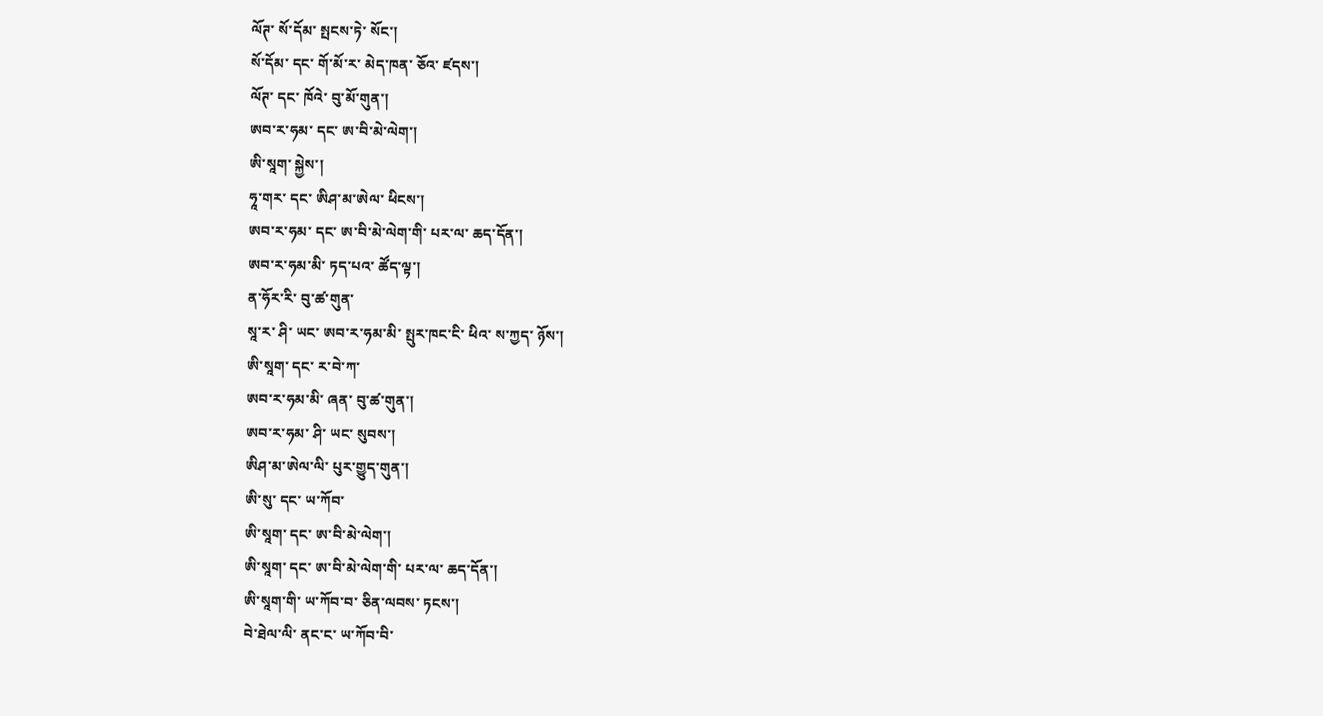ལོཊ་ སོ་དོམ་ སྤངས་ཏེ་ སོང་།
སོ་དོམ་ དང་ གོ་མོ་ར་ མེད་ཁན་ ཅོའ་ ཛདས་།
ལོཊ་ དང་ ཁོའེ་ བུ་མོ་གུན་།
ཨབ་ར་ཧམ་ དང་ ཨ་བི་མེ་ལེག་།
ཨི་སཱག་ སྐྱེས་།
ཧཱ་གར་ དང་ ཨིཤ་མ་ཨེལ་ ཕིངས་།
ཨབ་ར་ཧམ་ དང་ ཨ་བི་མེ་ལེག་གི་ པར་ལ་ ཆད་དོན་།
ཨབ་ར་ཧམ་མི་ ཏད་པའ་ ཚོད་ལྟ་།
ན་ཧོར་རི་ བུ་ཚ་གུན་
སཱ་ར་ ཤི་ ཡང་ ཨབ་ར་ཧམ་མི་ སྤུར་ཁང་ངི་ ཕིའ་ ས་ཀྱད་ ཉོས་།
ཨི་སཱག་ དང་ ར་བེ་ཀ་
ཨབ་ར་ཧམ་མི་ ཞན་ བུ་ཚ་གུན་།
ཨབ་ར་ཧམ་ ཤི་ ཡང་ སུབས་།
ཨིཤ་མ་ཨེལ་ལི་ པུར་གྱུད་གུན་།
ཨི་སུ་ དང་ ཡ་ཀོབ་
ཨི་སཱག་ དང་ ཨ་བི་མེ་ལེག་།
ཨི་སཱག་ དང་ ཨ་བི་མེ་ལེག་གི་ པར་ལ་ ཆད་དོན་།
ཨི་སཱག་གི་ ཡ་ཀོབ་བ་ ཅིན་ལབས་ ཏངས་།
བེ་ཐེལ་ལི་ ནང་ང་ ཡ་ཀོབ་བི་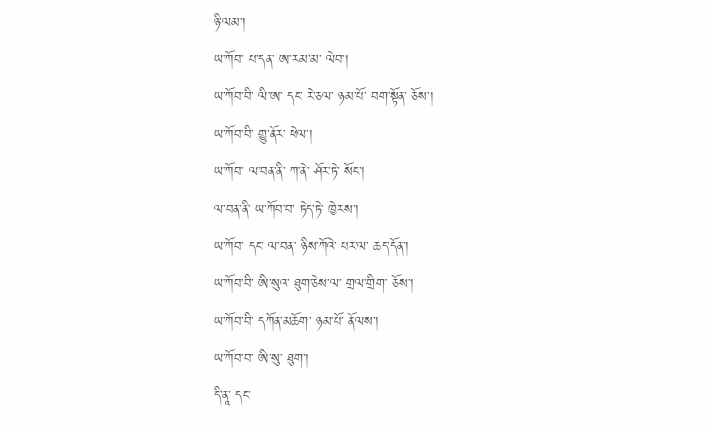ཉི་ལམ་།
ཡ་ཀོབ་ པ་དན་ ཨ་རམ་མ་ ལེབ་།
ཡ་ཀོབ་བི་ ལི་ཨ་ དང་ རེ་ཅལ་ ཉམ་པོ་ བག་སྟོན་ ཅོས་།
ཡ་ཀོབ་བི་ གྱུ་ནོར་ ཕེལ་།
ཡ་ཀོབ་ ལ་བན་ནི་ ཀ་ནེ་ ཤོར་ཏེ་ སོང་།
ལ་བན་ནི་ ཡ་ཀོབ་བ་ ཏེད་ཏེ་ ཁྱེརས་།
ཡ་ཀོབ་ དང་ ལ་བན་ ཉིས་ཀོའེ་ པར་ལ་ ཆད་དོན་།
ཡ་ཀོབ་བི་ ཨི་སུའ་ ཐུག་ཅེས་ལ་ གྲལ་གྲིག་ ཅོས་།
ཡ་ཀོབ་བི་ དཀོན་མཆོག་ ཉམ་པོ་ ནོལས་།
ཡ་ཀོབ་བ་ ཨི་སུ་ ཐུག་།
དི་ནཱ་ དང་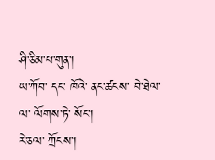ཤི་ཅིམ་པ་གུན་།
ཡ་ཀོབ་ དང་ ཁོའེ་ ནང་ཚངས་ བེ་ཐེལ་ལ་ ལོགས་ཏེ་ སོང་།
རེ་ཅལ་ ཀྲོངས་།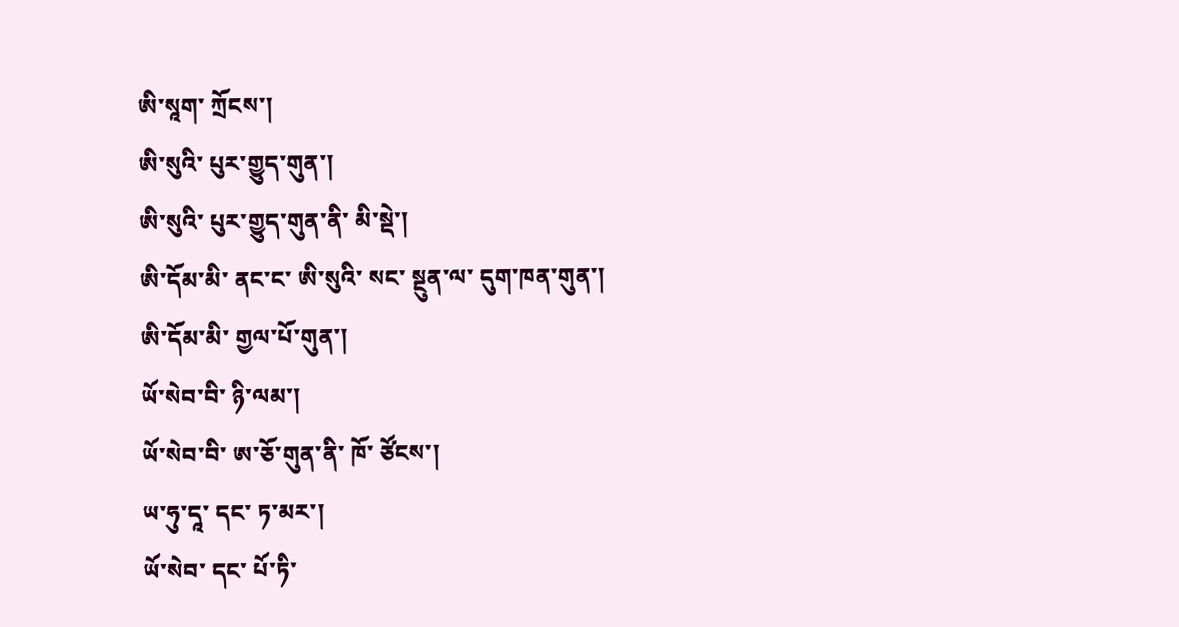ཨི་སཱག་ ཀྲོངས་།
ཨི་སུའི་ པུར་གྱུད་གུན་།
ཨི་སུའི་ པུར་གྱུད་གུན་ནི་ མི་སྡེ་།
ཨི་དོམ་མི་ ནང་ང་ ཨི་སུའི་ སང་ སྔུན་ལ་ དུག་ཁན་གུན་།
ཨི་དོམ་མི་ གྱལ་པོ་གུན་།
ཡོ་སེབ་བི་ ཉི་ལམ་།
ཡོ་སེབ་བི་ ཨ་ཅོ་གུན་ནི་ ཁོ་ ཙོངས་།
ཡ་ཧུ་དཱ་ དང་ ཏ་མར་།
ཡོ་སེབ་ དང་ པོ་ཏི་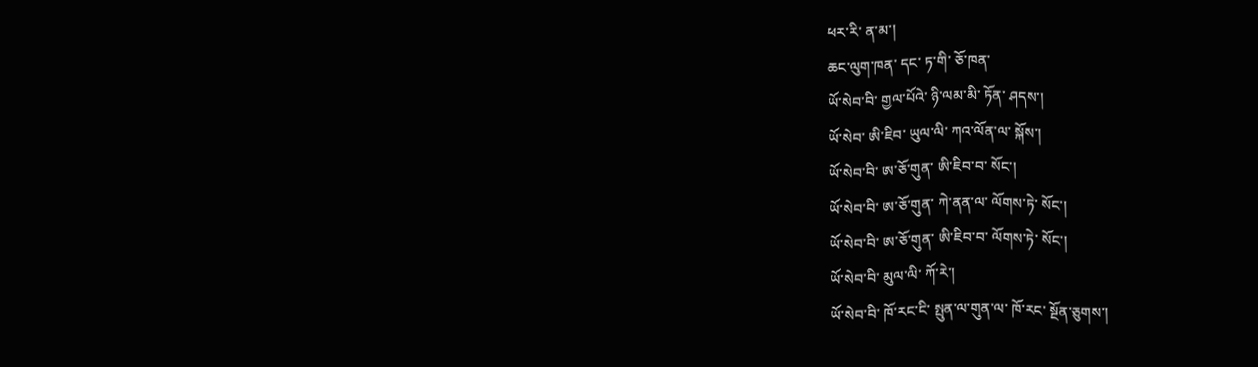ཕར་རི་ ན་མ་།
ཆང་ལུག་ཁན་ དང་ ཏ་གི་ ཅོ་ཁན་
ཡོ་སེབ་བི་ གྱལ་པོའེ་ ཉི་ལམ་མི་ ཏོན་ ཤདས་།
ཡོ་སེབ་ ཨི་ཇིབ་ ཡུལ་ལི་ ཀའ་ལོན་ལ་ སྐོས་།
ཡོ་སེབ་བི་ ཨ་ཅོ་གུན་ ཨི་ཇིབ་བ་ སོང་།
ཡོ་སེབ་བི་ ཨ་ཅོ་གུན་ ཀེ་ནན་ལ་ ལོགས་ཏེ་ སོང་།
ཡོ་སེབ་བི་ ཨ་ཅོ་གུན་ ཨི་ཇིབ་བ་ ལོགས་ཏེ་ སོང་།
ཡོ་སེབ་བི་ མུལ་ལི་ ཀོ་རེ་།
ཡོ་སེབ་བི་ ཁོ་རང་ངི་ སྤུན་ལ་གུན་ལ་ ཁོ་རང་ སྔོན་ཅུགས་།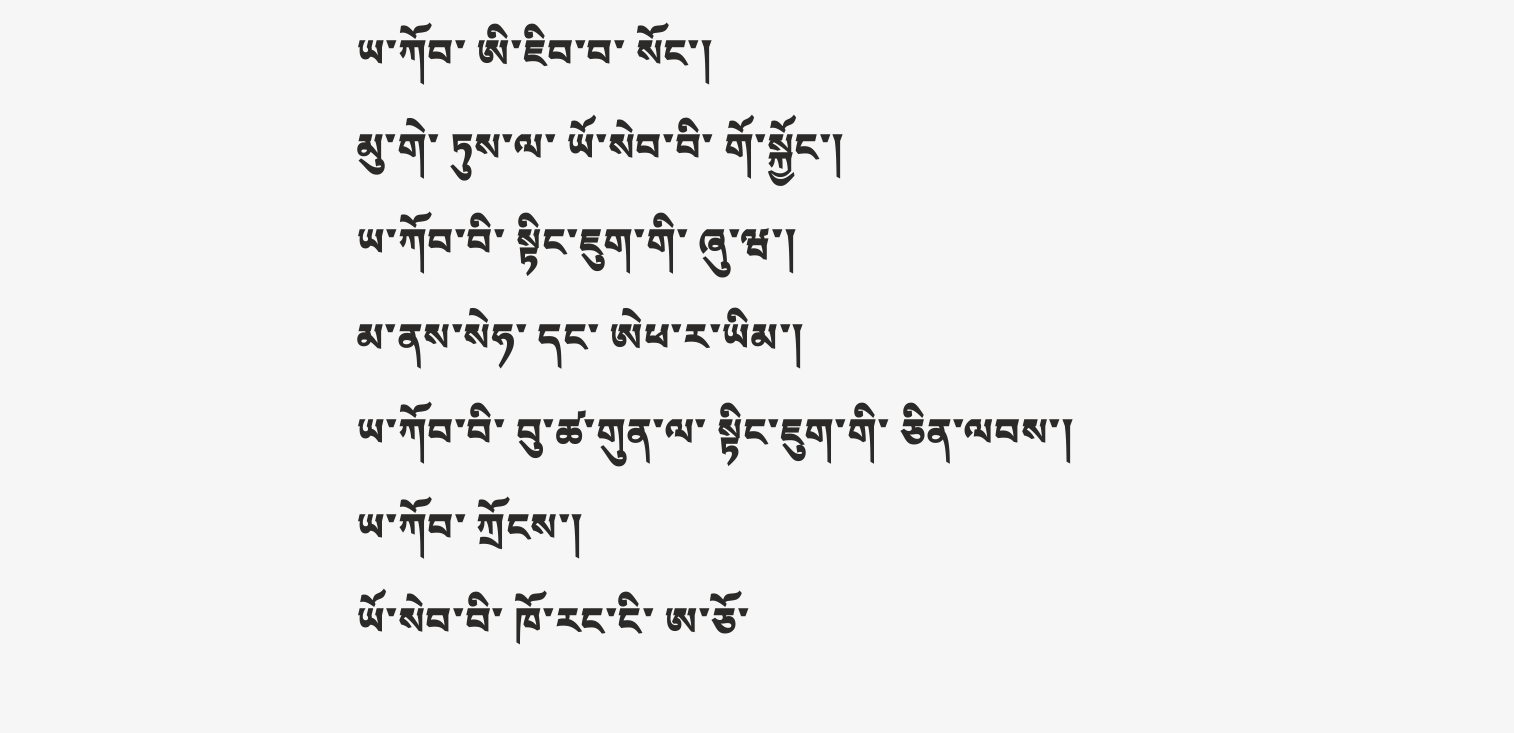ཡ་ཀོབ་ ཨི་ཇིབ་བ་ སོང་།
མུ་གེ་ ཏུས་ལ་ ཡོ་སེབ་བི་ གོ་སྐྱོང་།
ཡ་ཀོབ་བི་ སྟིང་ཇུག་གི་ ཞུ་ཝ་།
མ་ནས་སེཧ་ དང་ ཨེཕ་ར་ཡིམ་།
ཡ་ཀོབ་བི་ བུ་ཚ་གུན་ལ་ སྟིང་ཇུག་གི་ ཅིན་ལབས་།
ཡ་ཀོབ་ ཀྲོངས་།
ཡོ་སེབ་བི་ ཁོ་རང་ངི་ ཨ་ཅོ་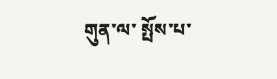གུན་ལ་ སྤོས་པ་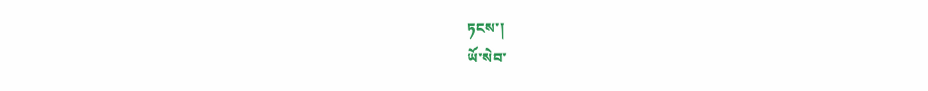ཏངས་།
ཡོ་སེབ་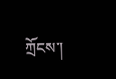ཀྲོངས་།